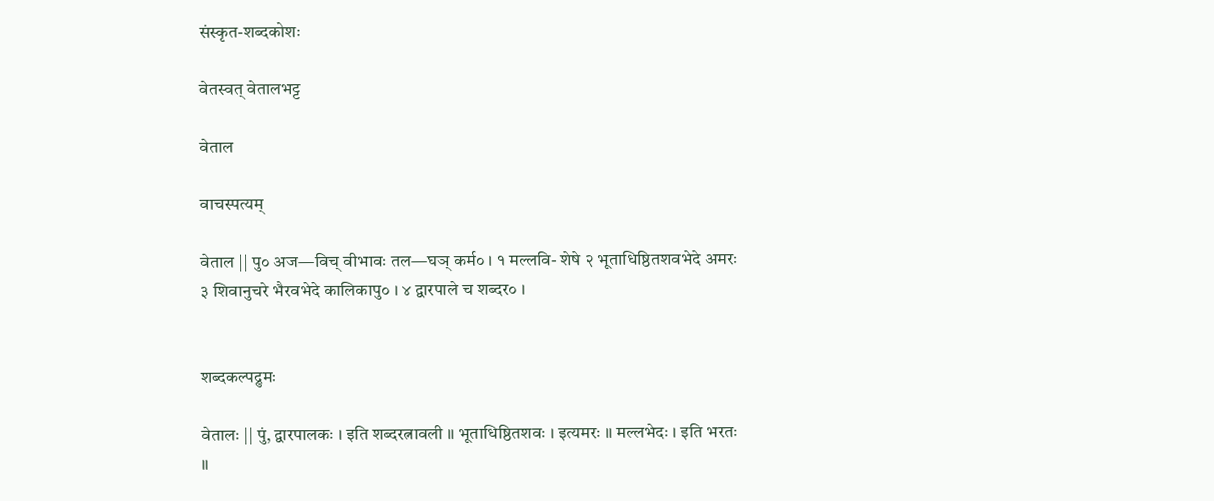संस्कृत-शब्दकोशः

वेतस्वत् वेतालभट्ट

वेताल

वाचस्पत्यम्

वेताल || पु० अज—विच् वीभावः तल—घञ् कर्म० । १ मल्लवि- शेषे २ भूताधिष्ठितशवभेदे अमरः ३ शिवानुचरे भैरवभेदे कालिकापु० । ४ द्वारपाले च शब्दर० ।


शब्दकल्पद्रुमः

वेतालः || पुं, द्वारपालकः । इति शब्दरत्नावली ॥ भूताधिष्ठितशवः । इत्यमरः ॥ मल्लभेदः । इति भरतः ॥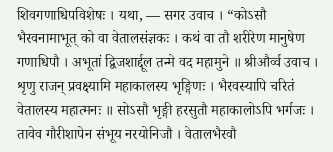शिवगणाधिपविशेषः । यथा, — सगर उवाच । “कोऽसौ भैरवनामाभूत् को वा वेतालसंज्ञकः । कथं वा तौ शरीरेण मानुषेण गणाधिपौ । अभूतां द्विजशार्द्दूल तन्मे वद महामुने ॥ श्रीऔर्व्व उवाच । शृणु राजन् प्रवक्ष्यामि महाकालस्य भृङ्गिणः । भैरवस्यापि चरितं वेतालस्य महात्मनः ॥ सोऽसौ भृङ्गी हरसुतौ महाकालोऽपि भर्गजः । तावेव गौरीशापेन संभूय नरयोनिजौ । वेतालभैरवौ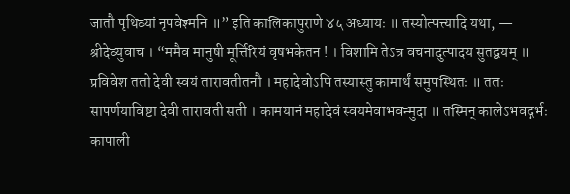जातौ पृथिव्यां नृपवेश्मनि ॥” इति कालिकापुराणे ४५ अध्यायः ॥ तस्योत्पत्त्यादि यथा, — श्रीदेव्युवाच । “ममैव मानुषी मूर्त्तिरियं वृषभकेतन ! । विशामि तेऽत्र वचनादुत्पादय सुतद्वयम् ॥ प्रविवेश ततो देवी स्वयं तारावतीतनौ । महादेवोऽपि तस्यास्तु कामार्थं समुपस्थितः ॥ ततः सापर्णयाविष्टा देवी तारावती सती । कामयानं महादेवं स्वयमेवाभवन्मुदा ॥ तस्मिन् कालेऽभवद्गर्भः कापाली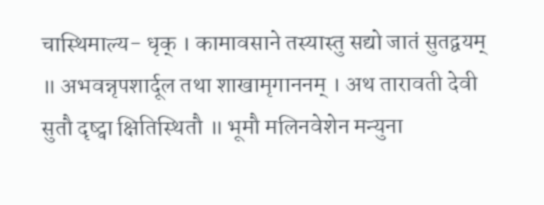चास्थिमाल्य- धृक् । कामावसाने तस्यास्तु सद्यो जातं सुतद्वयम् ॥ अभवन्नृपशार्दूल तथा शाखामृगाननम् । अथ तारावती देवी सुतौ दृष्ट्वा क्षितिस्थितौ ॥ भूमौ मलिनवेशेन मन्युना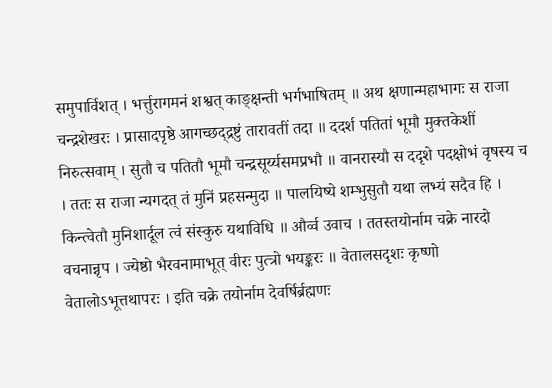समुपार्विशत् । भर्त्तुरागमनं शश्वत् काङ्क्षन्ती भर्गभाषितम् ॥ अथ क्षणान्महाभागः स राजा चन्द्रशेखरः । प्रासादपृष्ठे आगच्छद्द्रष्टुं तारावतीं तदा ॥ ददर्श पतितां भूमौ मुक्तकेशीं निरुत्सवाम् । सुतौ च पतितौ भूमौ चन्द्रसूर्य्यसमप्रभौ ॥ वानरास्यौ स ददृशे पदक्षोभं वृषस्य च । ततः स राजा न्यगदत् तं मुनिं प्रहसन्मुदा ॥ पालयिष्ये शम्भुसुतौ यथा लभ्यं सदैव हि । किन्त्वेतौ मुनिशार्दूल त्वं संस्कुरु यथाविधि ॥ और्व्व उवाच । ततस्तयोर्नाम चक्रे नारदो वचनान्नृप । ज्येष्ठो भैरवनामाभूत् वीरः पुत्त्रो भयङ्करः ॥ वेतालसदृशः कृष्णो वेतालोऽभूत्तथापरः । इति चक्रे तयोर्नाम देवर्षिर्ब्रह्मणः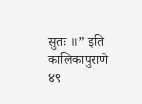सुतः ॥” इति कालिकापुराणे ४९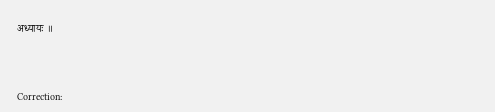अध्यायः ॥



Correction: